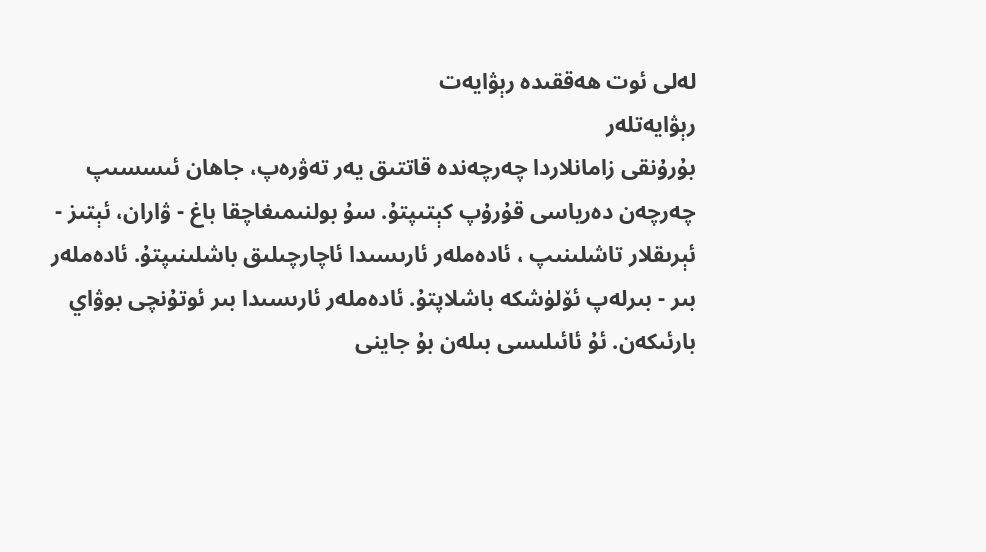لەلى ئوت ھەققىدە رېۋايەت
رېۋايەتلەر
بۇرۇنقى زامانلاردا چەرچەندە قاتتىق يەر تەۋرەپ، جاھان ئىسسىپ چەرچەن دەرياسى قۇرۇپ كېتىپتۇ. سۇ بولنىمىغاچقا باغ - ۋاران، ئېتىز - ئېرىقلار تاشلىنىپ ، ئادەملەر ئارىسىدا ئاچارچىلىق باشلىنىپتۇ. ئادەملەر بىر - بىرلەپ ئۆلۈشكە باشلاپتۇ. ئادەملەر ئارىسىدا بىر ئوتۇنچى بوۋاي بارئىكەن. ئۇ ئائىلىسى بىلەن بۇ جاينى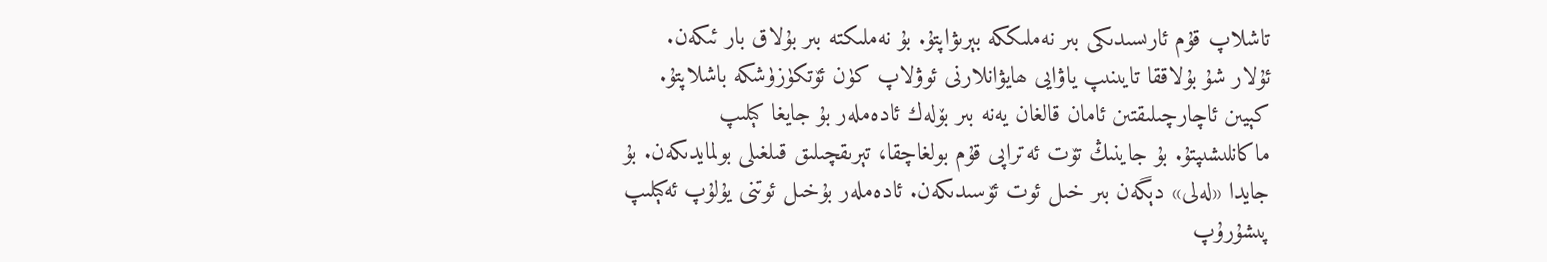تاشلاپ قۇم ئارىسىدىكى بىر نەملىككە بېرىۋاپتۇ. بۇ نەملىكتە بىر بۇلاق بار ئىكەن. ئۇلار شۇ بۇلاققا تايىنىپ ياۋايى ھايۋانلارنى ئوۋلاپ كۈن ئۆتكۈزۈشكە باشلاپتۇ. كېيىن ئاچارچىلىقتىن ئامان قالغان يەنە بىر بۆلەك ئادەملەر بۇ جايغا كېلىپ ماكانلىشىپتۇ. بۇ جاينىڭ تۆت ئەتراپى قۇم بولغاچقا، تېرىقچىلىق قىلغىلى بولمايدىكەن. بۇ جايدا «لەلى» دېگەن بىر خىل ئوت ئۆسىدىكەن. ئادەملەر بۇخىل ئوتنى يۇلۇپ ئەكېلىپ پىشۇرۇپ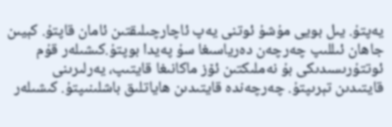يەپتۇ. يىل بويى مۇشۇ ئوتنى يەپ ئاچارچىلىقتىن ئامان قاپتۇ. كېيىن جاھان ئىللىپ چەرچەن دەرياسىغا سۇ پەيدا بوپتۇ.كىشىلەر قۇم ئوتتۇرىسىدىكى بۇ نەملىكتىن ئۆز ماكانىغا قايتىپ، يەرلىرىنى قايتىدىن تېرىپتۇ. چەرچەندە قايتىدىن ھاياتلىق باشلىنىپتۇ. كىشىلەر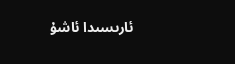ئارىسىدا ئاشۇ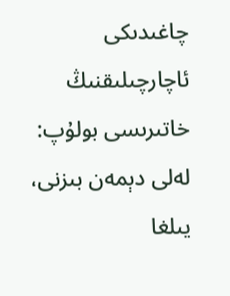چاغىدىكى ئاچارچىلىقنىڭ خاتىرىسى بولۇپ:
لەلى دېمەن بىزنى،
يىلغا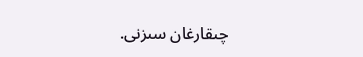چىقارغان سىزنى.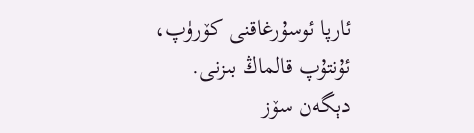ئارپا ئوسۇرغاقنى كۆرۈپ،
ئۇنتۇپ قالماڭ بىزنى.
دېگەن سۆز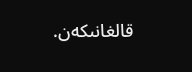قالغانىكەن.